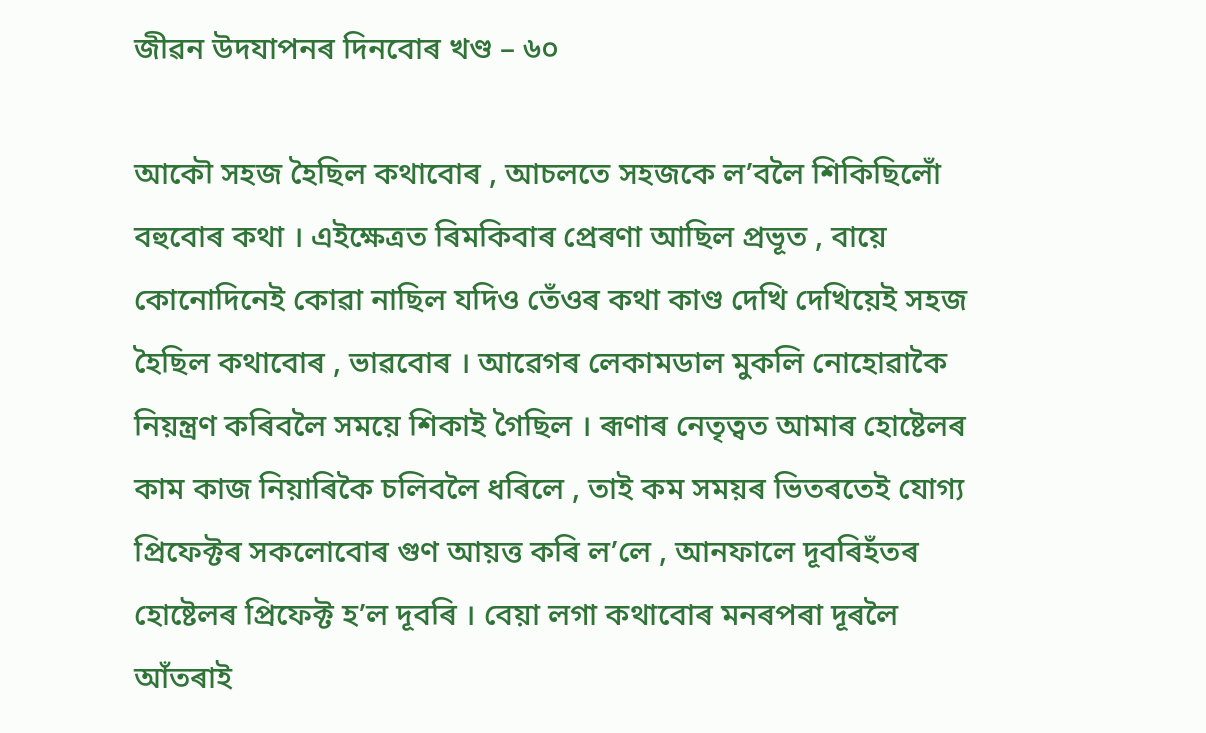জীৱন উদযাপনৰ দিনবোৰ খণ্ড – ৬০

আকৌ সহজ হৈছিল কথাবোৰ , আচলতে সহজকে ল’বলৈ শিকিছিলোঁ বহুবোৰ কথা । এইক্ষেত্ৰত ৰিমকিবাৰ প্ৰেৰণা আছিল প্ৰভূত , বায়ে কোনোদিনেই কোৱা নাছিল যদিও তেঁওৰ কথা কাণ্ড দেখি দেখিয়েই সহজ হৈছিল কথাবোৰ , ভাৱবোৰ । আৱেগৰ লেকামডাল মুকলি নোহোৱাকৈ নিয়ন্ত্ৰণ কৰিবলৈ সময়ে শিকাই গৈছিল । ৰূণাৰ নেতৃত্বত আমাৰ হোষ্টেলৰ কাম কাজ নিয়াৰিকৈ চলিবলৈ ধৰিলে , তাই কম সময়ৰ ভিতৰতেই যোগ্য প্ৰিফেক্টৰ সকলোবোৰ গুণ আয়ত্ত কৰি ল’লে , আনফালে দূবৰিহঁতৰ হোষ্টেলৰ প্ৰিফেক্ট হ’ল দূবৰি । বেয়া লগা কথাবোৰ মনৰপৰা দূৰলৈ আঁতৰাই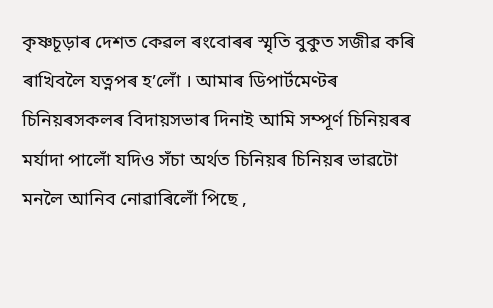কৃষ্ণচূড়াৰ দেশত কেৱল ৰংবোৰৰ স্মৃতি বুকুত সজীৱ কৰি ৰাখিবলৈ যত্নপৰ হ’লোঁ । আমাৰ ডিপাৰ্টমেণ্টৰ চিনিয়ৰসকলৰ বিদায়সভাৰ দিনাই আমি সম্পূৰ্ণ চিনিয়ৰৰ মৰ্যাদা পালোঁ যদিও সঁচা অৰ্থত চিনিয়ৰ চিনিয়ৰ ভাৱটো মনলৈ আনিব নোৱাৰিলোঁ পিছে ,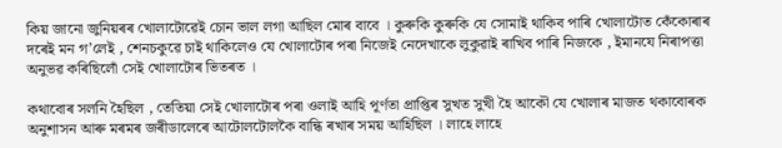কিয় জানো জুনিয়ৰৰ খোলাটোৱেই চোন ভাল লগা আছিল মোৰ বাবে । কুৰুকি কুৰুকি যে সোমাই থাকিব পাৰি খোলাটোত কেঁকোৰাৰ দৰেই মন গ’লেই , শেনচকুৱে চাই থাকিলেও যে খোলাটোৰ পৰা নিজেই নেদেখাকে লুকুৱাই ৰাখিব পাৰি নিজকে , ইমানযে নিৰাপত্তা অনুভৱ কৰিছিলোঁ সেই খোলাটোৰ ভিতৰত ।

কথাবোৰ সলনি হৈছিল , তেতিয়া সেই খোলাটোৰ পৰা ওলাই আহি পূৰ্ণতা প্ৰাপ্তিৰ সুখত সুখী হৈ আকৌ যে খোলাৰ মাজত থকাবোৰক অনুশাসন আৰু মৰমৰ জৰীডালেৰে আটোলটোলকৈ বান্ধি ৰখাৰ সময় আহিছিল । লাহে লাহে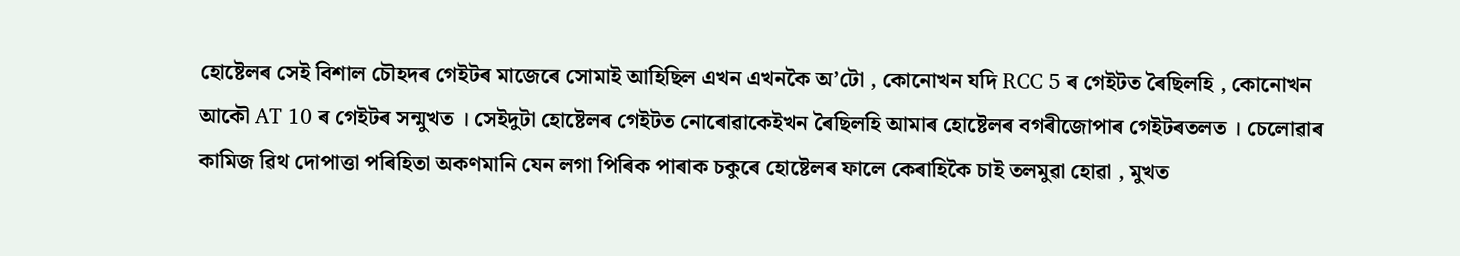হোষ্টেলৰ সেই বিশাল চৌহদৰ গেইটৰ মাজেৰে সোমাই আহিছিল এখন এখনকৈ অ’টো , কোনোখন যদি RCC 5 ৰ গেইটত ৰৈছিলহি , কোনোখন আকৌ AT 10 ৰ গেইটৰ সন্মুখত । সেইদুটা হোষ্টেলৰ গেইটত নোৰোৱাকেইখন ৰৈছিলহি আমাৰ হোষ্টেলৰ বগৰীজোপাৰ গেইটৰতলত । চেলোৱাৰ কামিজ ৱিথ দোপাত্তা পৰিহিতা অকণমানি যেন লগা পিৰিক পাৰাক চকুৰে হোষ্টেলৰ ফালে কেৰাহিকৈ চাই তলমুৱা হোৱা , মুখত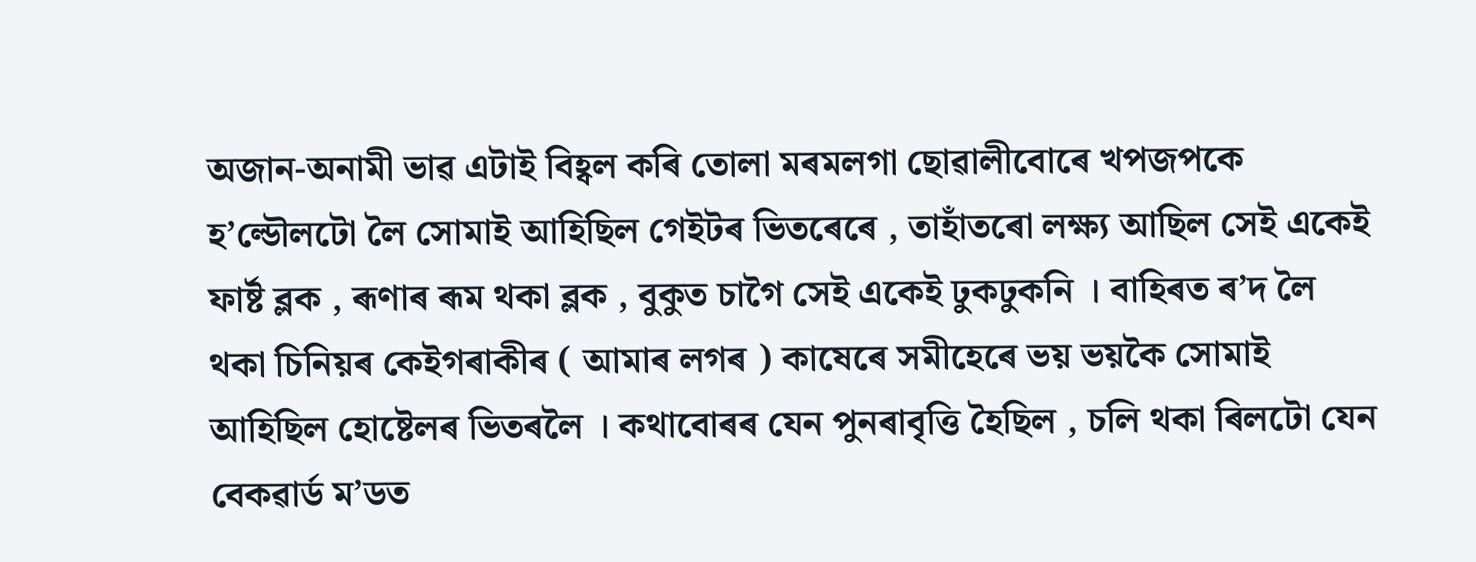অজান-অনামী ভাৱ এটাই বিহ্বল কৰি তোলা মৰমলগা ছোৱালীবোৰে খপজপকে হ’ল্ডৌলটো লৈ সোমাই আহিছিল গেইটৰ ভিতৰেৰে , তাহাঁতৰো লক্ষ্য আছিল সেই একেই ফাৰ্ষ্ট ব্লক , ৰূণাৰ ৰূম থকা ব্লক , বুকুত চাগৈ সেই একেই ঢুকঢুকনি । বাহিৰত ৰ’দ লৈ থকা চিনিয়ৰ কেইগৰাকীৰ ( আমাৰ লগৰ ) কাষেৰে সমীহেৰে ভয় ভয়কৈ সোমাই আহিছিল হোষ্টেলৰ ভিতৰলৈ । কথাবোৰৰ যেন পুনৰাবৃত্তি হৈছিল , চলি থকা ৰিলটো যেন বেকৱাৰ্ড ম’ডত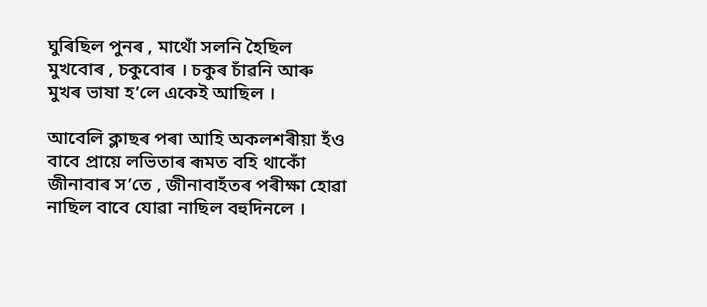ঘুৰিছিল পুনৰ , মাথোঁ সলনি হৈছিল মুখবোৰ , চকুবোৰ । চকুৰ চাঁৱনি আৰু মুখৰ ভাষা হ’লে একেই আছিল ।

আবেলি ক্লাছৰ পৰা আহি অকলশৰীয়া হঁও বাবে প্ৰায়ে লভিতাৰ ৰূমত বহি থাকোঁ জীনাবাৰ স’তে , জীনাবাহঁতৰ পৰীক্ষা হোৱা নাছিল বাবে যোৱা নাছিল বহুদিনলে ।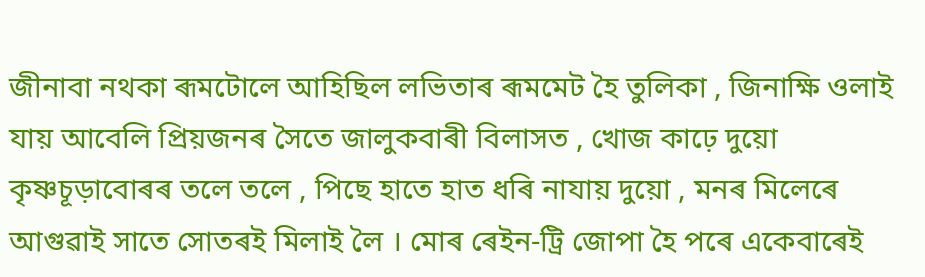জীনাবা নথকা ৰূমটোলে আহিছিল লভিতাৰ ৰূমমেট হৈ তুলিকা , জিনাক্ষি ওলাই যায় আবেলি প্ৰিয়জনৰ সৈতে জালুকবাৰী বিলাসত , খোজ কাঢ়ে দুয়ো কৃষ্ণচূড়াবোৰৰ তলে তলে , পিছে হাতে হাত ধৰি নাযায় দুয়ো , মনৰ মিলেৰে আগুৱাই সাতে সোতৰই মিলাই লৈ । মোৰ ৰেইন-ট্ৰি জোপা হৈ পৰে একেবাৰেই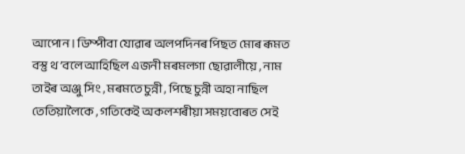আপোন । ডিম্পীবা যোৱাৰ অলপদিনৰ পিছত মোৰ ৰূমত বস্তু থ’বলে আহিছিল এজনী মৰমলগা ছোৱালীয়ে , নাম তাইৰ অঞ্জু সিং , মৰমতে চুন্নী , পিছে চুন্নী অহা নাছিল তেতিয়ালৈকে , গতিকেই অকলশৰীয়া সময়বোৰত সেই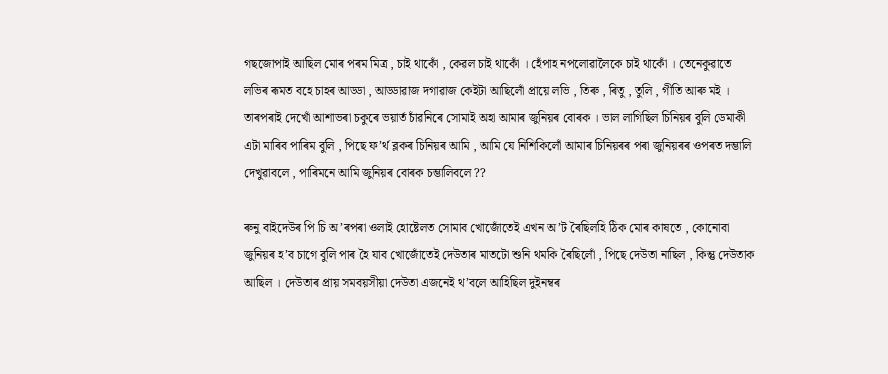গছজোপাই আছিল মোৰ পৰম মিত্ৰ , চাই থাকোঁ , কেৱল চাই থাকোঁ । হেঁপাহ নপলোৱালৈকে চাই থাকোঁ । তেনেকুৱাতে লভিৰ ৰূমত বহে চাহৰ আড্ডা , আড্ডাৱাজ দগাৱাজ কেইটা আছিলোঁ প্ৰায়ে লভি , তিৰু , ৰিতু , তুলি , গীতি আৰু মই । তাৰপৰাই দেখোঁ আশাভৰা চকুৰে ভয়াৰ্ত চাঁৱনিৰে সোমাই অহা আমাৰ জুনিয়ৰ বোৰক । ভাল লাগিছিল চিনিয়ৰ বুলি ডেমাকী এটা মাৰিব পাৰিম বুলি , পিছে ফ’ৰ্থ ব্লকৰ চিনিয়ৰ আমি , আমি যে নিশিকিলোঁ আমাৰ চিনিয়ৰৰ পৰা জুনিয়ৰৰ ওপৰত দম্ভালি দেখুৱাবলে , পাৰিমনে আমি জুনিয়ৰ বোৰক চম্ভালিবলে ??

ৰুনু বাইদেউৰ পি চি অ’ৰপৰা ওলাই হোষ্টেলত সোমাব খোজোঁতেই এখন অ’ট ৰৈছিলহি ঠিক মোৰ কাষতে , কোনোবা জুনিয়ৰ হ’ব চাগে বুলি পাৰ হৈ যাব খোজোঁতেই দেউতাৰ মাতটো শুনি থমকি ৰৈছিলোঁ , পিছে দেউতা নাছিল , কিন্তু দেউতাক আছিল । দেউতাৰ প্ৰায় সমবয়সীয়া দেউতা এজনেই থ’বলে আহিছিল দুইনম্বৰ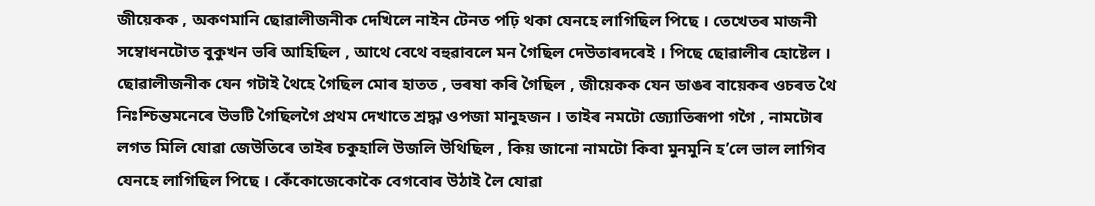জীয়েকক , অকণমানি ছোৱালীজনীক দেখিলে নাইন টেনত পঢ়ি থকা যেনহে লাগিছিল পিছে । তেখেতৰ মাজনী সম্বোধনটোত বুকুখন ভৰি আহিছিল , আথে বেথে বহুৱাবলে মন গৈছিল দেউতাৰদৰেই । পিছে ছোৱালীৰ হোষ্টেল । ছোৱালীজনীক যেন গটাই থৈহে গৈছিল মোৰ হাতত , ভৰষা কৰি গৈছিল , জীয়েকক যেন ডাঙৰ বায়েকৰ ওচৰত থৈ নিঃশ্চিন্তমনেৰে উভটি গৈছিলগৈ প্ৰথম দেখাতে শ্ৰদ্ধা ওপজা মানুহজন । তাইৰ নমটো জ্যোতিৰূপা গগৈ , নামটোৰ লগত মিলি যোৱা জেউতিৰে তাইৰ চকুহালি উজলি উথিছিল , কিয় জানো নামটো কিবা মুনমুনি হ’লে ভাল লাগিব যেনহে লাগিছিল পিছে । কেঁকোজেকোকৈ বেগবোৰ উঠাই লৈ যোৱা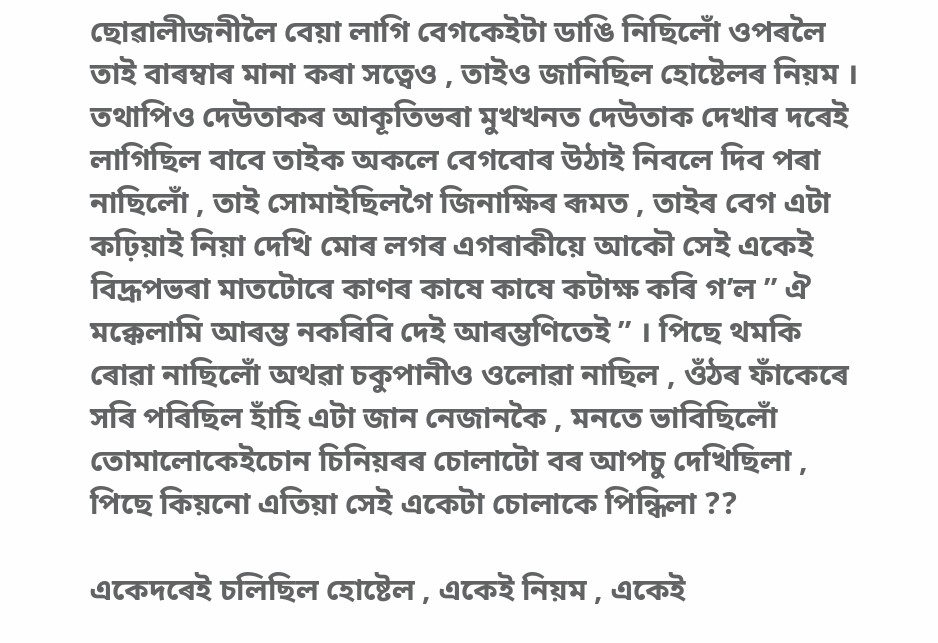ছোৱালীজনীলৈ বেয়া লাগি বেগকেইটা ডাঙি নিছিলোঁ ওপৰলৈ তাই বাৰম্বাৰ মানা কৰা সত্বেও , তাইও জানিছিল হোষ্টেলৰ নিয়ম । তথাপিও দেউতাকৰ আকূতিভৰা মুখখনত দেউতাক দেখাৰ দৰেই লাগিছিল বাবে তাইক অকলে বেগবোৰ উঠাই নিবলে দিব পৰা নাছিলোঁ , তাই সোমাইছিলগৈ জিনাক্ষিৰ ৰূমত , তাইৰ বেগ এটা কঢ়িয়াই নিয়া দেখি মোৰ লগৰ এগৰাকীয়ে আকৌ সেই একেই বিদ্ৰূপভৰা মাতটোৰে কাণৰ কাষে কাষে কটাক্ষ কৰি গ’ল ” ঐ মক্কেলামি আৰম্ভ নকৰিবি দেই আৰম্ভণিতেই ” । পিছে থমকি ৰোৱা নাছিলোঁ অথৱা চকুপানীও ওলোৱা নাছিল , ওঁঠৰ ফাঁকেৰে সৰি পৰিছিল হাঁহি এটা জান নেজানকৈ , মনতে ভাবিছিলোঁ তোমালোকেইচোন চিনিয়ৰৰ চোলাটো বৰ আপচু দেখিছিলা , পিছে কিয়নো এতিয়া সেই একেটা চোলাকে পিন্ধিলা ??

একেদৰেই চলিছিল হোষ্টেল , একেই নিয়ম , একেই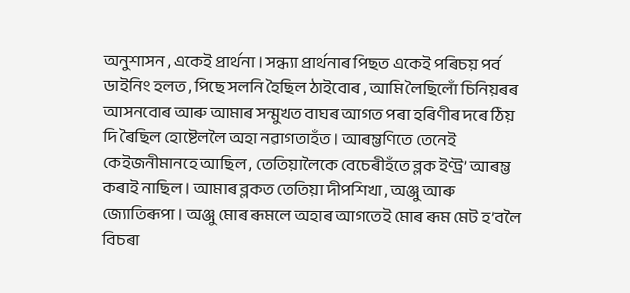অনুশাসন , একেই প্ৰাৰ্থনা । সন্ধ্যা প্ৰাৰ্থনাৰ পিছত একেই পৰিচয় পৰ্ব ডাইনিং হলত , পিছে সলনি হৈছিল ঠাইবোৰ , আমি লৈছিলোঁ চিনিয়ৰৰ আসনবোৰ আৰু আমাৰ সন্মুখত বাঘৰ আগত পৰা হৰিণীৰ দৰে ঠিয় দি ৰৈছিল হোষ্টেললৈ অহা নৱাগতাহঁত । আৰম্ভণিতে তেনেই কেইজনীমানহে আছিল , তেতিয়ালৈকে বেচেৰীহঁতে ব্লক ইণ্ট্ৰ’ আৰম্ভ কৰাই নাছিল । আমাৰ ব্লকত তেতিয়া দীপশিখা , অঞ্জু আৰু জ্যোতিৰূপা । অঞ্জু মোৰ ৰূমলে অহাৰ আগতেই মোৰ ৰূম মেট হ’বলৈ বিচৰা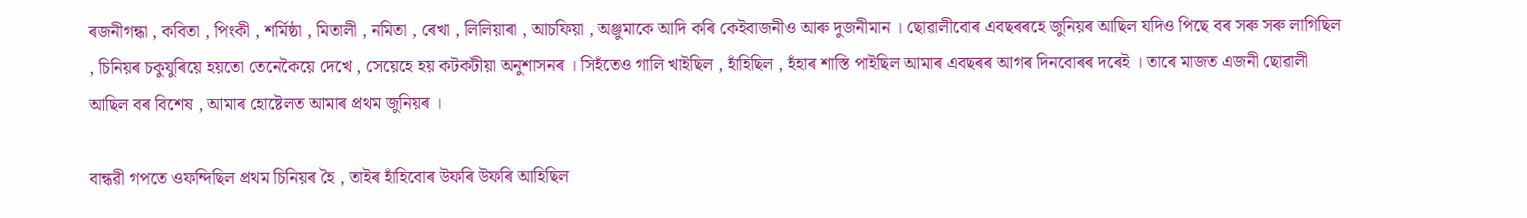ৰজনীগন্ধা , কবিতা , পিংকী , শৰ্মিষ্ঠা , মিতালী , নমিতা , ৰেখা , লিলিয়াৰা , আচফিয়া , অঞ্জুমাকে আদি কৰি কেইবাজনীও আৰু দুজনীমান । ছোৱালীবোৰ এবছৰৰহে জুনিয়ৰ আছিল যদিও পিছে বৰ সৰু সৰু লাগিছিল , চিনিয়ৰ চকুযুৰিয়ে হয়তো তেনেকৈয়ে দেখে , সেয়েহে হয় কটকটীয়া অনুশাসনৰ । সিহঁতেও গালি খাইছিল , হাঁহিছিল , হঁহাৰ শাস্তি পাইছিল আমাৰ এবছৰৰ আগৰ দিনবোৰৰ দৰেই । তাৰে মাজত এজনী ছোৱালী আছিল বৰ বিশেষ , আমাৰ হোষ্টেলত আমাৰ প্ৰথম জুনিয়ৰ ।

বান্ধৱী গপতে ওফন্দিছিল প্ৰথম চিনিয়ৰ হৈ , তাইৰ হাঁহিবোৰ উফৰি উফৰি আহিছিল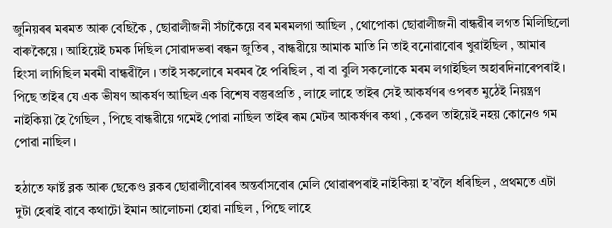জুনিয়ৰৰ মৰমত আৰু বেছিকৈ , ছোৱালীজনী সঁচাকৈয়ে বৰ মৰমলগা আছিল , থোপোকা ছোৱালীজনী বান্ধৱীৰ লগত মিলিছিলো বাৰুকৈয়ে । আহিয়েই চমক দিছিল সোৱাদভৰা ৰন্ধন জুতিৰ , বান্ধৱীয়ে আমাক মাতি নি তাই বনোৱাবোৰ খুৱাইছিল , আমাৰ হিংসা লাগিছিল মৰমী বান্ধৱীলৈ । তাই সকলোৰে মৰমৰ হৈ পৰিছিল , বা বা বুলি সকলোকে মৰম লগাইছিল অহাৰদিনাৰেপৰাই । পিছে তাইৰ যে এক ভীষণ আকৰ্ষণ আছিল এক বিশেষ বস্তুৰপ্ৰতি , লাহে লাহে তাইৰ সেই আকৰ্ষণৰ ওপৰত মুঠেই নিয়ন্ত্ৰণ নাইকিয়া হৈ গৈছিল , পিছে বান্ধৱীয়ে গমেই পোৱা নাছিল তাইৰ ৰূম মেটৰ আকৰ্ষণৰ কথা , কেৱল তাইয়েই নহয় কোনেও গম পোৱা নাছিল ।

হঠাতে ফাৰ্ষ্ট ব্লক আৰু ছেকেণ্ড ব্লকৰ ছোৱালীবোৰৰ অন্তৰ্বাসবোৰ মেলি থোৱাৰপৰাই নাইকিয়া হ’বলৈ ধৰিছিল , প্ৰথমতে এটা দুটা হেৰাই বাবে কথাটো ইমান আলোচনা হোৱা নাছিল , পিছে লাহে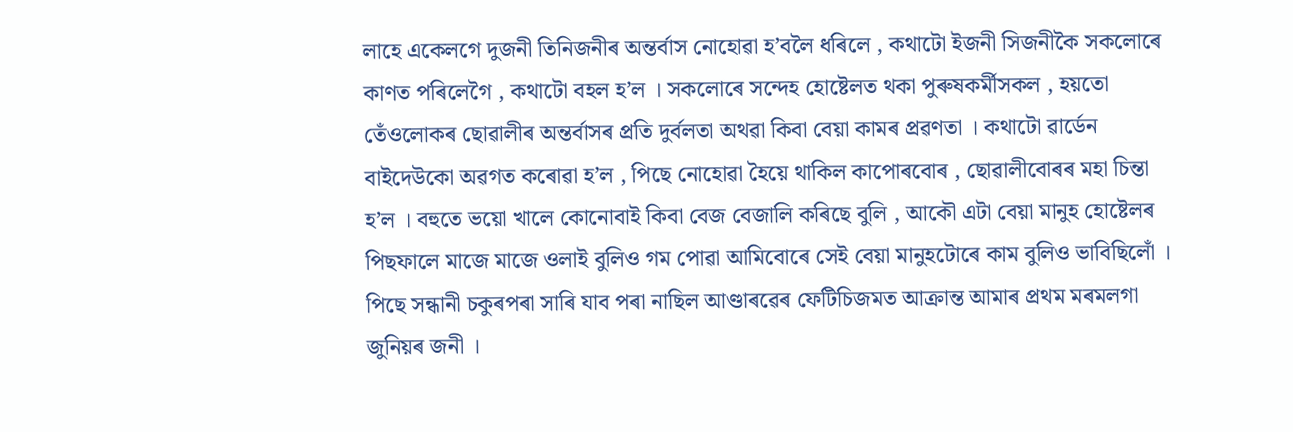লাহে একেলগে দুজনী তিনিজনীৰ অন্তৰ্বাস নোহোৱা হ’বলৈ ধৰিলে , কথাটো ইজনী সিজনীকৈ সকলোৰে কাণত পৰিলেগৈ , কথাটো বহল হ’ল । সকলোৰে সন্দেহ হোষ্টেলত থকা পুৰুষকৰ্মীসকল , হয়তো তেঁওলোকৰ ছোৱালীৰ অন্তৰ্বাসৰ প্ৰতি দুৰ্বলতা অথৱা কিবা বেয়া কামৰ প্ৰৱণতা । কথাটো ৱাৰ্ডেন বাইদেউকো অৱগত কৰোৱা হ’ল , পিছে নোহোৱা হৈয়ে থাকিল কাপোৰবোৰ , ছোৱালীবোৰৰ মহা চিন্তা হ’ল । বহুতে ভয়ো খালে কোনোবাই কিবা বেজ বেজালি কৰিছে বুলি , আকৌ এটা বেয়া মানুহ হোষ্টেলৰ পিছফালে মাজে মাজে ওলাই বুলিও গম পোৱা আমিবোৰে সেই বেয়া মানুহটোৰে কাম বুলিও ভাবিছিলোঁ । পিছে সন্ধানী চকুৰপৰা সাৰি যাব পৰা নাছিল আণ্ডাৰৱেৰ ফেটিচিজমত আক্ৰান্ত আমাৰ প্ৰথম মৰমলগা জুনিয়ৰ জনী ।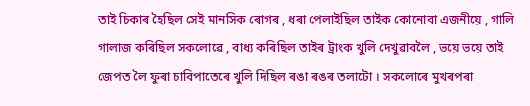তাই চিকাৰ হৈছিল সেই মানসিক ৰোগৰ , ধৰা পেলাইছিল তাইক কোনোবা এজনীয়ে , গালি গালাজ কৰিছিল সকলোৱে , বাধ্য কৰিছিল তাইৰ ট্ৰাংক খুলি দেখুৱাবলৈ , ভয়ে ভয়ে তাই জেপত লৈ ফুৰা চাবিপাতেৰে খুলি দিছিল ৰঙা ৰঙৰ তলাটো । সকলোৰে মুখৰপৰা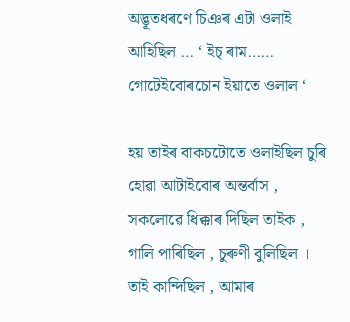অদ্ভূতধৰণে চিঞৰ এটা ওলাই আহিছিল … ‘ ইচ্ ৰাম…… গোটেইবোৰচোন ইয়াতে ওলাল ‘

হয় তাইৰ বাকচটোতে ওলাইছিল চুৰি হোৱা আটাইবোৰ অন্তৰ্বাস , সকলোৱে ধিক্কাৰ দিছিল তাইক , গালি পাৰিছিল , চুৰুণী বুলিছিল । তাই কান্দিছিল , আমাৰ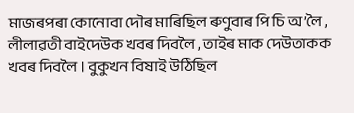মাজৰপৰা কোনোবা দৌৰ মাৰিছিল ৰুণুবাৰ পি চি অ’লৈ , লীলাৱতী বাইদেউক খবৰ দিবলৈ , তাইৰ মাক দেউতাকক খবৰ দিবলৈ । বুকুখন বিষাই উঠিছিল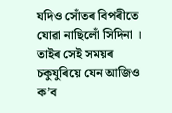যদিও সোঁতৰ বিপৰীতে যোৱা নাছিলোঁ সিদিনা । তাইৰ সেই সময়ৰ চকুযুৰিয়ে যেন আজিও ক’ব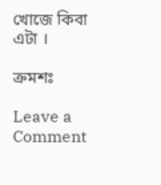খোজে কিবা এটা ।

ক্ৰমশঃ

Leave a Comment